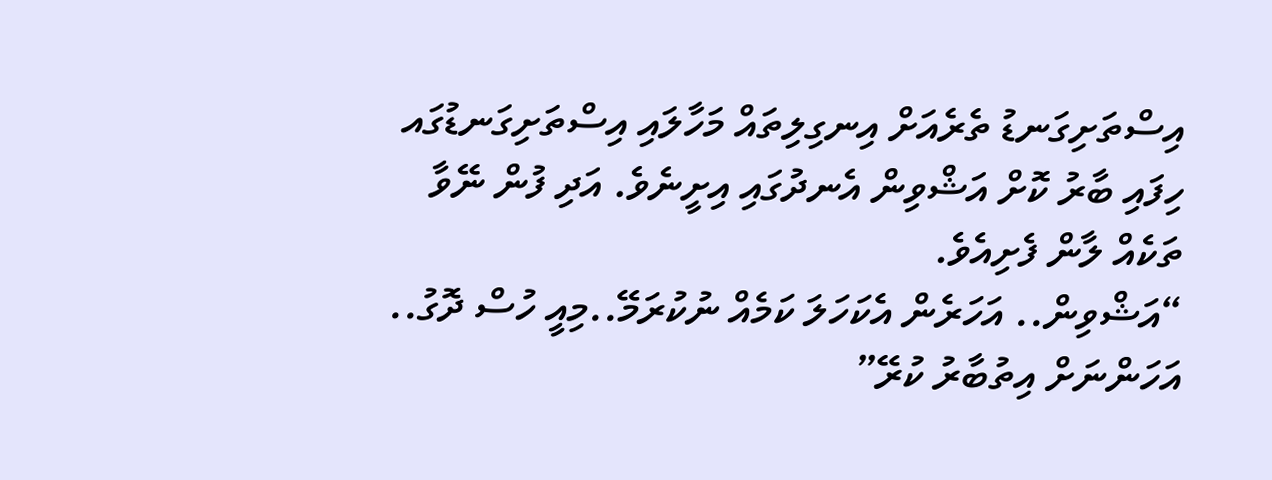އިސްތަށިގަނޑު ތެރެއަށް އިނގިލިތައް މަހާލައި އިސްތަށިގަނޑުގައ ހިފައި ބާރު ކޮށް އަޝްވިން އެނދުގައި އިށީނެވެ. އަދި ފުން ނޭވާ ތަކެއް ލާން ފެށިއެވެ.
“އަޝްވިން.. އަހަރެން އެކަހަލަ ކަމެއް ނުކުރަމޭ..މިއީ ހުސް ދޮގު.. އަހަންނަށް އިތުބާރު ކުރޭ”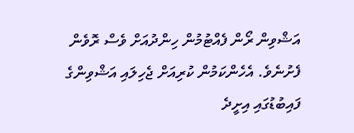އަޝްވިން ރޯން ފެއްޓުމުން ހިންދުއަށް ވެސް ރޮވެން ފެށުނެވެ. އެހެންކަމުން ކުރިއަށް ޖެހިލައި އަޝްވިންގެ ފައިބުޑުގައި އިށީދެ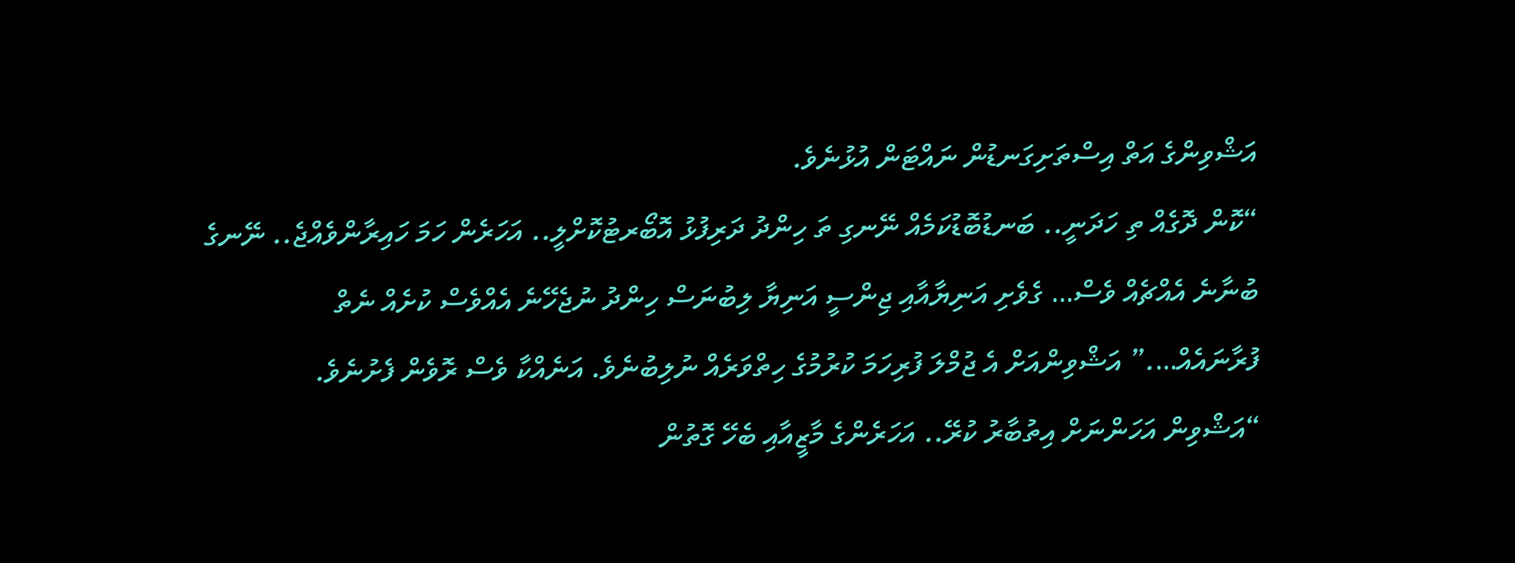އަޝްވިންގެ އަތް އިސްތަށިގަނޑުން ނައްޓަން އުޅުނެވެ.
“ކޮން ދޮގެއް ތި ހަދަނީ.. ބަނޑުބޮޑުކަމެއް ނޭނގި ތަ ހިންދު ދަރިފުޅު އޮބޯރޓުކޮށްލީ.. އަހަރެން ހަމަ ހައިރާންވެއްޖެ.. ނޭނގެ ބުނާނެ އެއްޗެއް ވެސް… ގެވެށި އަނިޔާއާއި ޖިންސީ އަނިޔާ ލިބުނަސް ހިންދު ނުޖެހޭނެ އެއްވެސް ކުށެއް ނެތް ފުރާނައެއް….” އަޝްވިންއަށް އެ ޖުމްލަ ފުރިހަމަ ކުރުމުގެ ހިތްވަރެއް ނުލިބުނެވެ. އަނެއްކާ ވެސް ރޮވެން ފެށުނެވެ.
“އަޝްވިން އަހަންނަށް އިތުބާރު ކުރޭ.. އަހަރެންގެ މާޒީއާއި ބެހޭ ގޮތުން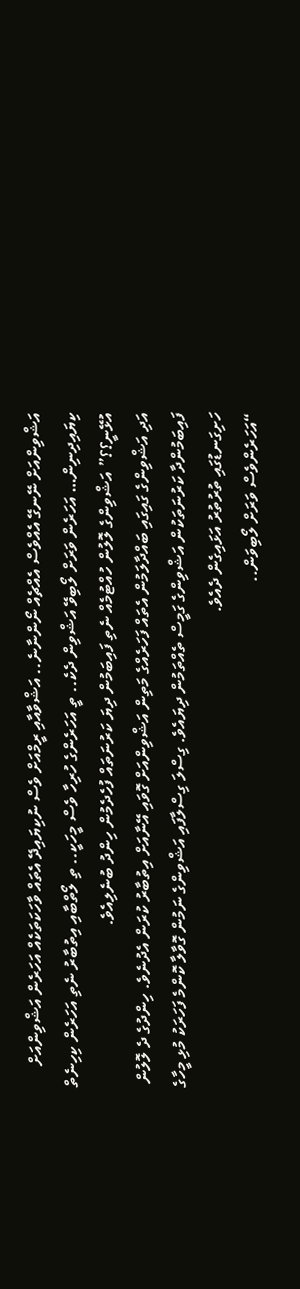އަޝްވިންއަށް ނޭނގޭ އެއްވެސް އެއްޗެއް ނޯންނާނެ.. އަޝްވާއާއި ރީމްއަށް ވެސް ނުކިޔައިދޭ އެތައް ވާހަކަތަކެއް އަހަރެން އަޝްވިންއަށް ކިޔައިދިނިން… އަހަރެން ވަރަށް ލޯބިވޭ އަޝްވިން ދެކެ.. ތީ އަހަރެންގެ ހުރިހާ ވެސް މީހަކީ.. ތި ލޯތްބާއި އިތުބާރު ނެތި އަހަރެން ކިހިނެތް އުޅޭނީ؟؟” އަޝްވިންގެ ލޮލުން ހުއްޓުމެއް ނެތި ފައިބަމުން ދިޔަ ކަރުނަތައް ފުހެދެމުން ހިންދު ބުނެލިއެވެ.
އަދި އަޝްވިންގެ ގައިގައި ބައްދާލަމުން އެތައް ފަހަރެއްގެ މަތިން އަޝްވިންއަށް ގޮވައި އޭނާއަށް އިތުބާރު ކުރަން އެދުނެވެ. ހިންދުގެ ދެ ލޮލުން ފައިބަމުންދާ ކަރުނަތަކުން އަޝްވިންގެ ގަމީސް ތެއްތަމުން ދިޔައެވެ. ގިސްލަ ގިސްލާފައި އަޝްވިންގެ ނަމުން ގޮވާލާ ކޮންމެ ފަހަރަކު މުޅި މީހާގެ ހަށިގަނޑުގައި ތުރުތުރު އަޅައިގެން ދެއެވެ.
“އަހަރެންވެސް ވަރަށް ލޯބިވަން..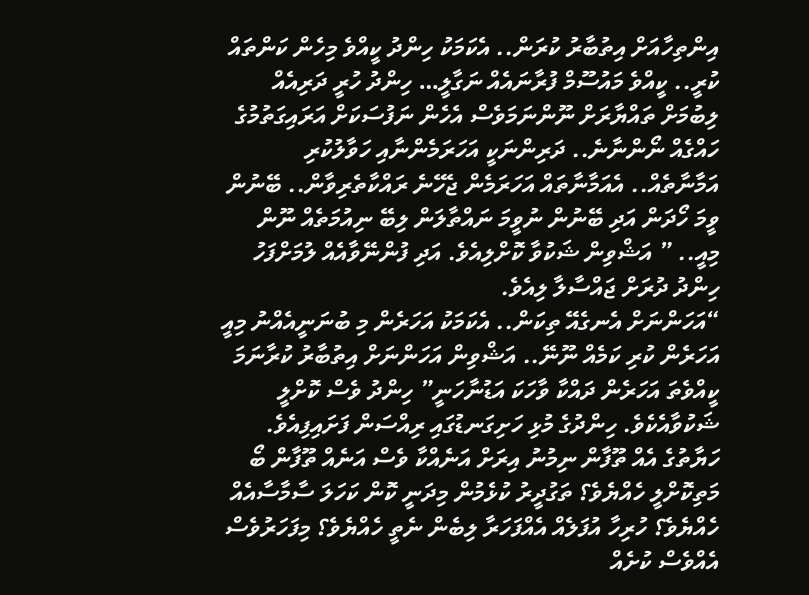އިންތިހާއަށް އިތުބާރު ކުރަން.. އެކަމަކު ހިންދު ކީއްވެ މިހެން ކަންތައް ކުރީ.. ކީއްވެ މައުސޫމް ފުރާނައެއް ނަގާލީ… ހިންދު ހުރީ ދަރިއެއް ލިބުމަށް ތައްޔާރަށް ނޫންނަމަވެސް އެހެން ނަފުސަކަށް އަރައިގަތުމުގެ ހައްގެއް ނޯންނާނެ.. ދަރިންނަކީ އަހަރަމެންނާއި ހަވާލުކުރި އަމާނާތެއް.. އެއަމާނާތައް އަހަރަމެން ޖެހޭނެ ރައްކާތެރިވާން.. ބޭނުން ވީމަ ހޯދަން އަދި ބޭނުން ނުވީމަ ނައްތާލަން ލިބޭ ނިއުމަތެއް ނޫން މިއީ.. ” އަޝްވިން ޝަކުވާ ކޮށްލިއެވެ. އަދި ފުންނޭވާއެއް ލުމަށްފަހު ހިންދު ދުރަށް ޖައްސާލާ ލިއެވެ.
“އަހަންނަށް އެނގެއޭ ތިކަން.. އެކަމަކު އަހަރެން މި ބުނަނީއެއްނު މިއީ އަހަރެން ކުރި ކަމެއް ނޫނޭ.. އަޝްވިން އަހަންނަށް އިތުބާރު ކުރާނަމަ ކީއްވެތަ އަހަރެން ދައްކާ ވާހަކަ އަޑުނާހަނީ” ހިންދު ވެސް ކޮށްލީ ޝަކުވާއެކެވެ. ހިންދުގެ މުޅި ހަށިގަނޑުގައި ރިއްސަން ފަށައިފިއެވެ. ހަޔާތުގެ އެއް ތޫފާން ނިމުނު އިރަށް އަނެއްކާ ވެސް އަނެއް ތޫފާން ބޯ މަތިކޮށްލީ ހެއްޔެވެ؟ ތަގުދީރު ކުޅެމުން މިދަނީ ކޮން ކަހަލަ ސާމާސާއެއް ހެއްޔެވެ؟ ހުރިހާ އުފަލެއް އެއްފަހަރާ ލިބެން ނެތީ ހެއްޔެވެ؟ މިފަހަރުވެސް އެއްވެސް ކުށެއް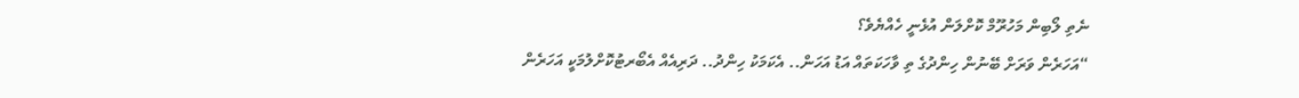ނެތި ލޯބިން މަހުރޫމް ކޮށްލަން އުޅެނީ ހެއްޔެވެ؟
“އަހަރެން ވަރަށް ބޭނުން ހިންދުގެ ތި ވާހަކަތައް އަޑު އަހަން.. އެކަމަކު ހިންދު.. ދަރިއެއް އެބޯރޓުކޮށްލުމަކީ އަހަރެން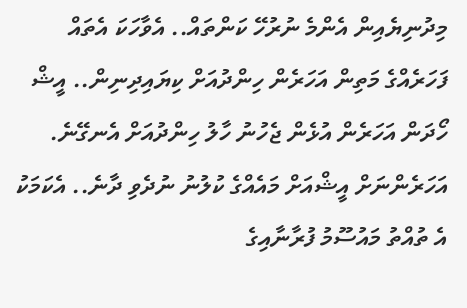މިދުނިޔެއިން އެންމެ ނުރުހޭ ކަންތައް.. އެވާހަކަ އެތައް ފަހަރެއްގެ މަތިން އަހަރެން ހިންދުއަށް ކިޔައިދިނިން.. އީޝް ހޯދަން އަހަރެން އުޅެން ޖެހުނު ހާލު ހިންދުއަށް އެނގޭނެ. އަހަރެންނަށް އީޝްއަށް މައެއްގެ ކުލުނު ނުދެވި ދާނެ.. އެކަމަކު އެ ތުއްތު މައުސޫމު ފުރާނާއިގެ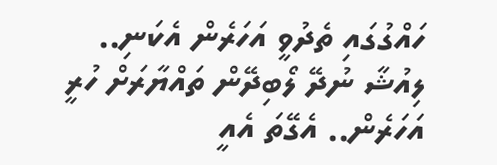ހައްގުގައި ތެދުވީ އަހަރެން އެކަނި.. ލިއުޝާ ނުދޭ ލޯބިދޭން ތައްޔާރަށް ހުރީ އަހަރެން.. އެގޭތަ އެއީ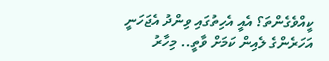ކީއްވެގެންތަ؟ އެއީ އެހިތުގައި ވިންދު އެޖަހަނީ އަހަރެންގެ ލެއިން ކަމަށް ވާތީ.. މިހާރު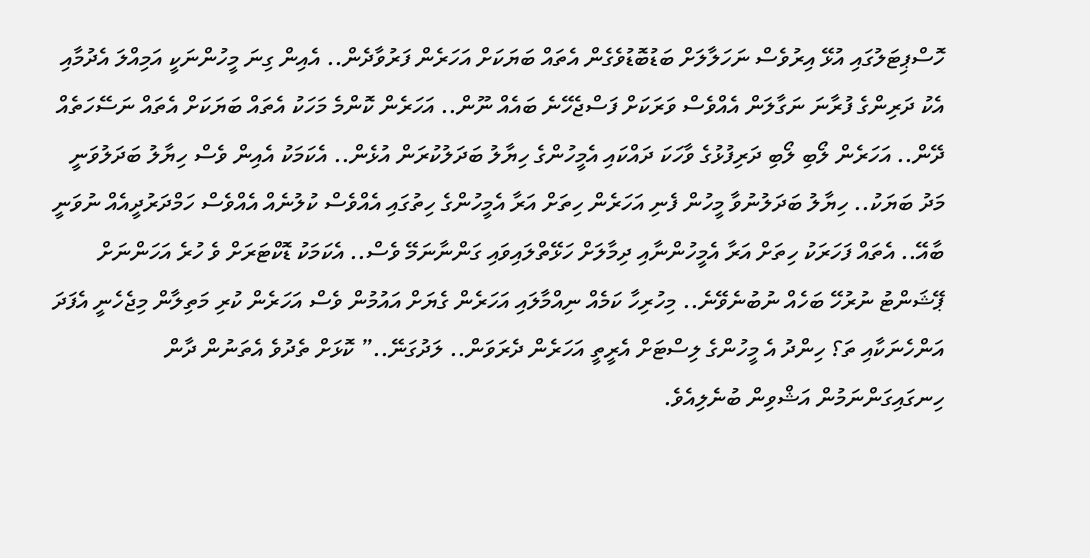ހޮސްޕިޓަލުގައި އުޅޭ އިރުވެސް ނަހަލާލަށް ބަޑުބޮޑުވެގެން އެތައް ބަޔަކަށް އަހަރެން ފަރުވާދެން.. އެއިން ގިނަ މީހުންނަކީ އަމިއްލަ އެދުމާއި އެކު ދަރިންގެ ފުރާނަ ނަގާލަން އެއްވެސް ވަރަކަށް ފަސްޖެހޭނެ ބައެއް ނޫން.. އަހަރެން ކޮންމެ މަހަކު އެތައް ބަޔަކަށް އެތައް ނަސޭހަތެއް ދޭން.. އަހަރެން ލޯބި ލޯބި ދަރިފުޅުގެ ވާހަކަ ދައްކައި އެމީހުންގެ ހިޔާލު ބަދަލުކުރަން އުޅެން.. އެކަމަކު އެއިން ވެސް ހިޔާލު ބަދަލުވަނީ މަދު ބަޔަކު.. ހިޔާލު ބަދަލުނުވާ މީހުން ފެނި އަހަރެން ހިތަށް އަރާ އެމީހުންގެ ހިތުގައި އެއްވެސް ކުލުނެއް އެއްވެސް ހަމްދަރުދީއެއް ނުވަނީ ބާއޭ.. އެތައް ފަހަރަކު ހިތަށް އަރާ އެމީހުންނާއި ދިމާލަށް ހަޅޭތްލައިވައި ގަންނާނަމޭ ވެސް.. އެކަމަކު ޑޮކްޓަރަށް ވެ ހުރެ އަހަންނަށް ޕޭޝަންޓު ނުރުހޭ ބަހެއް ނުބުނެވޭނެ.. މިހުރިހާ ކަމެއް ނިއްމާލައި އަހަރެން ގެޔަށް އައުމުން ވެސް އަހަރެން ކުރި މަތިލާން މިޖެހެނީ އެފަދަ އަންހެނަކާއި ތަ؟ ހިންދު އެ މީހުންގެ ލިސްޓަށް އެރީތީ އަހަރެން ދެރަވަން.. ލަދުގަނޭ..” ކޮޅަށް ތެދުވެ އެތަނުން ދާން ހިނގައިގަންނަމުން އަޝްވިން ބުނެލިއެވެ.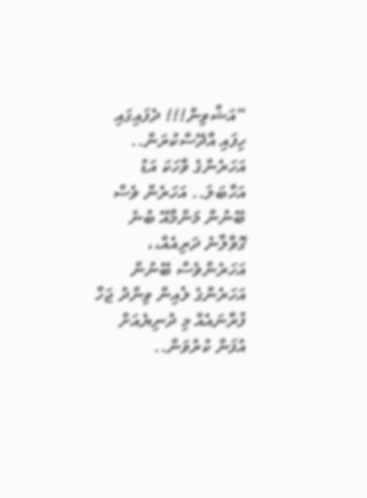“އަޝްވިން!!! ދެފައިގައި ހިފައި އާދޭސްކުރަން.. އަހަރެންގެ ވާހަކަ އަޑު އަހާބަލަ.. އަހަރެން ވެސް ބޭނުން މަންމާއޭ ބުނެ ގޮވާލާނެ ދަރިއެއް،، އަހަރެންވެސް ބޭނުން އަހަރެންގެ ލެއިން ވިންދު ޖަހާ ފުރާނައެއް މި ދުނިޔެއަށް އުފަން ކުރުވަން..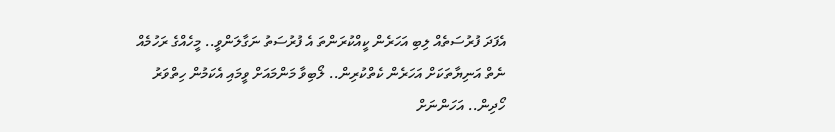އެފަދަ ފުރުސަތެއް ލިބި އަހަރެން ކީއްކުރަންތަ އެ ފުރުސަތު ނަގާލަންވީ.. މީހެއްގެ ރަހުމެއް ނެތް އަނިޔާތަކަށް އަހަރެން ކެތްކުރިން.. ލޯބިވާ މަންމައަށް ވީމައި އެކަމުން ހިތްވަރު ހޯދިން.. އަހަންނަށް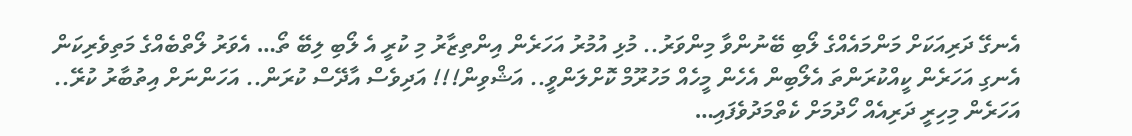އެނގޭ ދަރިއަކަށް މަންމައެއްގެ ލޯބި ބޭނުންވާ މިންވަރު.. މުޅި އުމުރު އަހަރެން އިންތިޒާރު މި ކުރީ އެ ލޯބި ލިބޭ ތޯ… އެވަރު ލޯތްބެއްގެ މަތިވެރިކަން އެނގި އަހަރެން ކީއްކުރަންތަ އެލޯބިން އެހެން މީހެއް މަހުރޫމް ކޮށްލަންވީ.. އަޝްވިން!!! އަދިވެސް އާދޭސް ކުރަން.. އަހަންނަށް އިތުބާރު ކުރޭ.. އަހަރެން މިހިރީ ދަރިއެއް ހޯދުމަށް ކެތްމަދުވެފައި…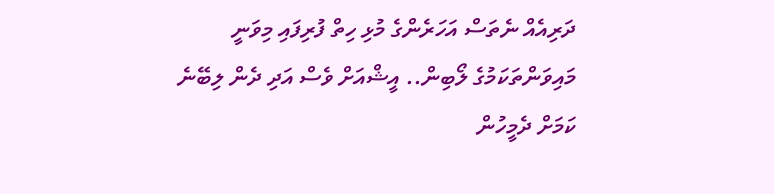ދަރިއެއް ނެތަސް އަހަރެންގެ މުޅި ހިތް ފުރިފައި މިވަނީ މައިވަންތަކަމުގެ ލޯބިން.. އީޝްއަށް ވެސް އަދި ދެން ލިބޭނެ ކަމަށް ދެމީހުން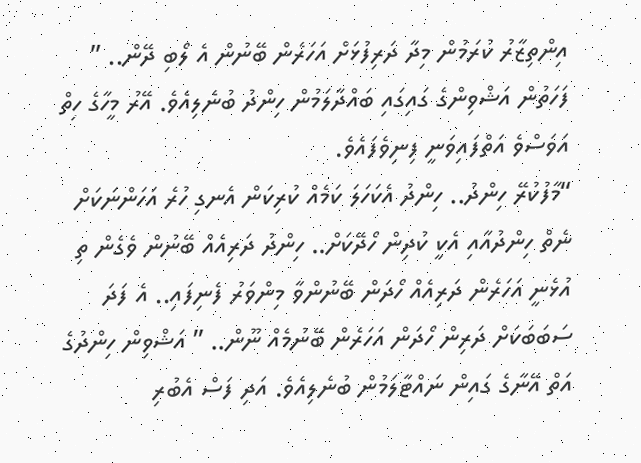އިންތިޒާރު ކުރަމުން މިދާ ދަރިފުޅަށް އަހަރެން ބޭނުން އެ ލޯބި ދޭން.. ” ފަހަތުން އަޝްވިންގެ ގައިގައި ބައްދާލަމުން ހިންދު ބުނެލިއެވެ. އޭރު މީހާގެ ހިތް އަވަސްވެ އަތްފައިވަނީ ފިނިވެފައެވެ.
“މާފުކުރޭ ހިންދު.. ހިންދު އެކަހަލަ ކަމެއް ކުރިކަން އެނގި ހުރެ އަހަންނަކަށް ނެތް ހިންދުއާއި އެކީ ކުދިން ހޯދޭކަށް.. ހިންދު ދަރިއެއް ބޭނުން ވެގެން ތި އުޅެނީ އަހަރެން ދަރިއެއް ހޯދަން ބޭނުންވާ މިންވަރު ފެނިފައި.. އެ ފަދަ ސަބަބަކަށް ދަރިން ހޯދަން އަހަރެން ބޭނުމެއް ނޫން.. ” އަޝްވިން ހިންދުގެ އަތް އޭނާގެ ގައިން ނައްޓާލަމުން ބުނެލިއެވެ. އަދި ފަސް އެބުރި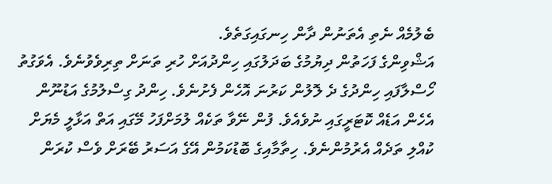ބެލުމެއް ނެތި އެތަނުން ދާން ހިނގައިގަތެވެ.
އަޝްވިންގެ ފަހަތުން ދިޔުމުގެ ބަދަލުގައި ހިންދުއަށް ހުރި ތަނަށް ތިރިވެވުނެވެ. އެވަގުތު ހޯސްލާފައި ހިންދުގެ ދެ ލޮލުން ކަރުނަ އޮހެން ފެށުނެވެ. ހިންދު ގިސްލުމުގެ އަޑުނޫން އެހެން އަޑެއް ކޮޓަރީގައި ނުވެއެވެ. ފުން ނޭވާ ތަކެއް ލުމަށްފަހު މޭގައި އަތް އަޅާލީ މެޔަށް ކުއްލި ތަދެއް އެރުމުންނެވެ. ހިތާމާއިގެ ބޮޑުކަމުން އޭގެ އަސަރު ބޭރަށް ވެސް ކުރަން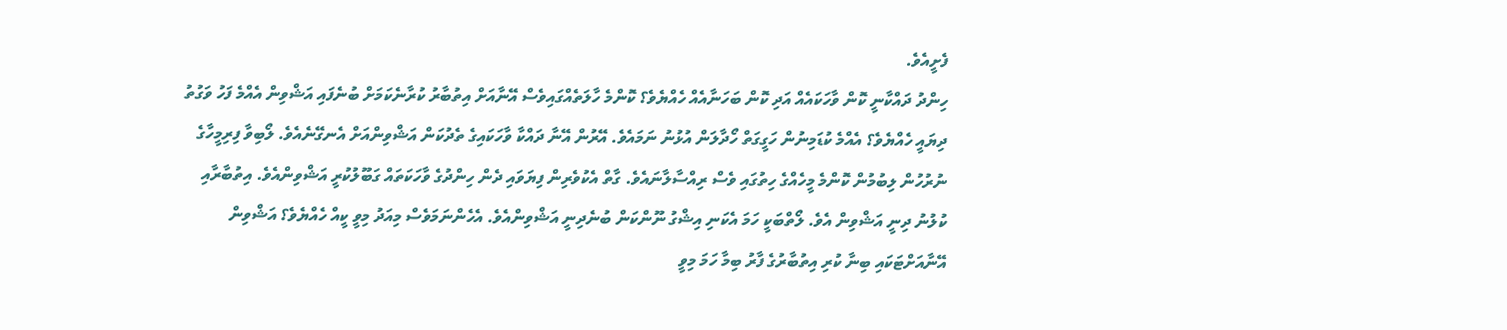ފެށީއެވެ.
ހިންދު ދައްކާނީ ކޮން ވާހަކައެއް އަދި ކޮން ބަހަނާއެއް ހެއްޔެވެ؟ ކޮންމެ ހާލަތެއްގައިވެސް އޭނާއަށް އިތުބާރު ކުރާނެކަމަށް ބުނެފައި އަޝްވިން އެއްމެ ފަހު ވަގުތު ދިޔައީ ހެއްޔެވެ؟ އެއްމެ ކުޑަމިނުން ހަގީގަތް ހޯދާލަން އުޅުނު ނަމައެވެ. އޭރުން އޭނާ ދައްކާ ވާހަކައިގެ ތެދުކަން އަޝްވިންއަށް އެނގޭނެއެވެ. ލޯބިވާ ފިރިމީހާގެ ނުރުހުން ލިބުމުން ކޮންމެ މީހެއްގެ ހިތުގައި ވެސް ރިއްސާލާނައެވެ. ގާތް އެކުވެރިން ފިޔަވައި ދެން ހިންދުގެ ވާހަކަތައް ގަބޫލުކުރީ އަޝްވިންއެވެ. އިތުބާރާއި ކުލުނު ދިނީ އަޝްވިން އެވެ. ލޯތްބަކީ ހަމަ އެކަނި އިޝްގު ނޫންކަން ބުނެދިނީ އަޝްވިންއެވެ. އެހެންނަމަވެސް މިއަދު މިވީ ކީއް ހެއްޔެވެ؟ އަޝްވިން އޭނާއަށްޓަކައި ބިނާ ކުރި އިތުބާރުގެ ފާރު ބިމާ ހަމަ މިވީ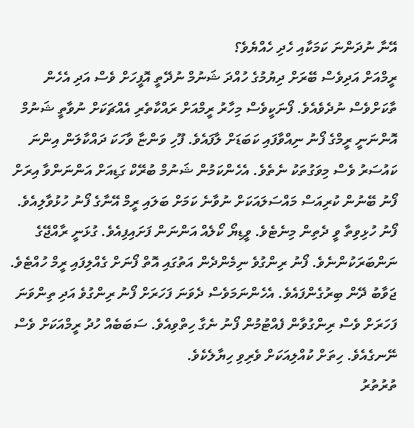އޭނާ ނުދަންނަ ކަމަކާއި ހެދި ހެއްޔެވެ؟
ރީމްއަށް އަދިވެސް ބޭރަށް ދިޔުމުގެ ހުއްދަ ޝަނުމް ނުދޭތީ އޮފީހަށް ވެސް އަދި އެހެން ތާކަށްވެސް ނުދެވެއެވެ. ފޯނަކީވެސް މިހާރު ރީމްއަށް ރައްކާތެރި އެއްޗަކަށް ނުވާތީ ޝަނުމް އޮންނަނީ ރީމްގެ ފޯނު ނިއްވާފައި ކަބަޑަށް ލާފައެވެ. ފޫހި ވަންޏާ ވާހަކަ ދައްކާލަން އިންނަ ކައުސަރު ވެސް މިވަގުތަކު ނެތެވެ. އެހެންކަމުން ޝަނުމް ބުރޭކް ގަޑިއަށް އަންނަންވާ އިރަށް ފޯނު ބޭނުން ކުރިއަސް މައްސަލައަކަށް ނުވާނެ ކަމަށް ބަލައި ރީމް އޭނާގެ ފޯނު ހުޅުވާލިއެވެ.
ފޯނު ހުޅިވިތާ ވީ ދެތިން މިނެޓެވެ. ވީޑިޔޯ ކޯލެއް އަންނަން ފަށައިފިއެވެ. ގުޅަނީ ރާއްޖޭގެ ނަންބަރަކުންނެވެ. ފޯނު ރިންގުވެ ނިމެންދެން އަތުގައި އޮތް ފޯނަށް ގެއްލިފައި ރީމް ހުއްޓެވެ. ޖަވާބު ދޭން ބިރުގެންފައެވެ. އެހެންނަމަވެސް ދެވަނަ ފަހަރަށް ފޯނު ރިންގުވެ އަދި ތިންވަނަ ފަހަރަށް ވެސް ރިންގުވާން ފެއްޓުމުން ފޯނު ނެގާ ހިތްވިއެވެ. ސަބަބެއް ހުދު ރީމްއަކަށް ވެސް ނޭނގެއެވެ. ހިތަށް ކުއްލިއަކަށް ވެރިވި ހިޔާލެކެވެ.
ތުރުތުރު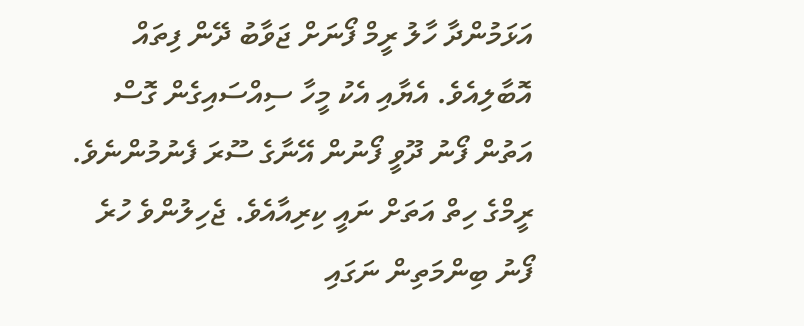އަޅަމުންދާ ހާލު ރީމް ފޯނަށް ޖަވާބު ދޭން ފިތައް އޮބާލިއެވެ. އެޔާއި އެކު މީހާ ސިއްސައިގެން ގޮސް އަތުން ފޯނު ދޫވީ ފޯނުން އޭނާގެ ސޫރަ ފެނުމުންނެވެ. ރީމްގެ ހިތް އަތަށް ނައީ ކިރިއާއެވެ. ޖެހިލުންވެ ހުރެ ފޯނު ބިންމަތިން ނަގައި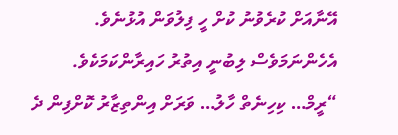އޭނާއަށް ކުރެވުނު ކުށް ހީ ފިލުވަން އުޅުނެވެ. އެހެންނަމަވެސް ލިބުނީ އިތުރު ހައިރާންކަމަކެވެ.
“ރީމް… ކިހިނެތް ހާލު… ވަރަށް އިންތިޒާރު ކޮށްފިން ދެ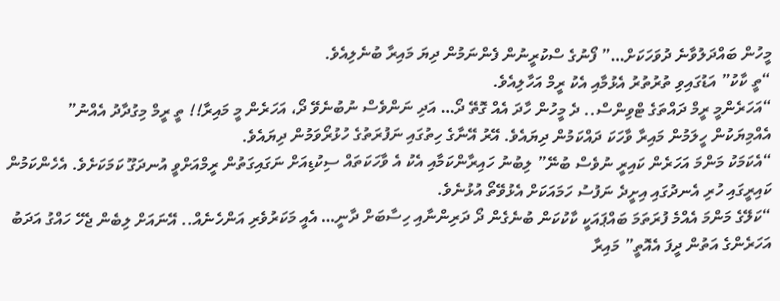މީހުން ބައްދަލުވާނެ ދުވަހަކަށް…” ފޯނުގެ ސްކުރީނުން ފެންނަމުން ދިޔަ މައިރާ ބުނެލިއެވެ.
“ތީ ކާކު” އަޑުގައިވި ތުރުތުރު އެޅުމާއި އެކު ރީމް އަހާލިއެވެ.
“އަހަރެންމީ ރީމް ދައްތަގެ ޓްވިންސް.. ދެ މީހުން ހާދަ އެއް ގޮތޭ ދޯ… އަދި ނަންވެސް ނުބުނެވޭ ދޯ، އަހަރެން މީ މައިރާ!! ތީ ރީމް މިގުދާދު އެއްނު” އެއްމިޔަކުން ހީލަމުން މައިރާ ވާހަކަ ދައްކަމުން ދިޔައެވެ. އޭރު އޭނާގެ ހިތުގައި ނަފުރަތުގެ ހުޅުރޯވަމުން ދިޔައެވެ.
“އެކަމަކު މަންމަ އަހަރެން ކައިރީ ނުވެސް ބުނޭ” ލިބުނު ހައިރާންކަމާއި އެކު އެ ވާހަކަތައް ސިކުޑިއަށް ނަގައިގަތުން ރީމްއަށްވީ އުނދަގޫ ކަމަކަށެވެ. އެހެންކަމުން ކައިރީގައި ހުރި އެނދުގައި އިށީދެ ނަފުސު ހަމައަކަށް އެޅުވޭތޯ އުޅުނެވެ.
“ކަލޭގެ މަންމަ އެއްމެ ފުރަތަމަ ބައްޕައަކީ ކާކުކަން ބުނެގެން ދޯ ދަރިންނާއި ހިސާބަށް ދާނީ… އެއީ މަކަރުވެރި އަންހެނެއް.. އޭނައަށް ލިބެން ޖެހޭ ހައްގު އަދަބު އަހަރެންގެ އަތުން ދީފަ އެއޮތީ” މައިރާ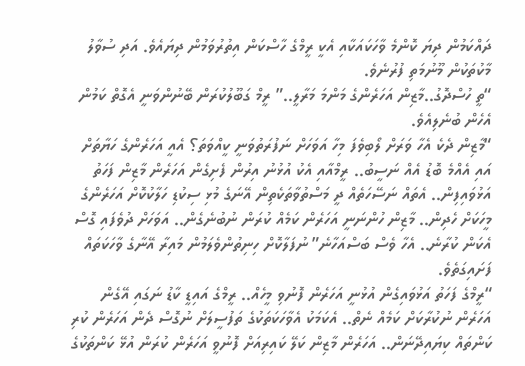ދައްކަމުން ދިޔަ ކޮންމެ ވާހަކައަކާއި އެކީ ރީމްގެ ހާސްކަން އިތުރުވަމުން ދިޔައެވެ. އަދި ސުވާލު މާކުތަކުން މޫނުމަތި ފުރުނެވެ.
“ތީ ހުސްދޮގު..މާޒިން އަހަރެންގެ މަންމަ މަރާލީ..” ރީމް ގަބޫލުކުރަން ބޭނުންވަނީ އެގޮތް ކަމުން އެހެން ބުނެލިއެވެ.
“މާޒިން ދެކެ އެހާ ވަރަށް ލޯބިވެފަ މިހާ އަވަހަށް ނަފުރަތުވަނީ ކީއްވަތަ؟ އެއީ އަހަރެންގެ ހަޔާތަށް އައި އެއްމެ ބޮޑު އެއް ނަސީބު.. ރީމްއާއި އެކު އުޅުނު އިރުން ފެށިގެން އަހަރެން މާޒިން ފަހަތު އަޅުވައިފިން.. އެތައް ނަސޭހަތެއް ދީ މަސްތުވާތަކެތިން އޭނަގެ މުޅި ސިކުޑި ހަލާކުކޮށް އަހަރެންގެ މީހަކަށް ހެދިން.. މާޒިން ހުންނަނީ އަހަރެން ކަމެއް ކުރަން ނުބުނެގެން.. އަވަހަށް ދުވެފައި ގޮސް އެކަން ކުރާނެ.. އެހާ ވެސް ބަސްއަހާނެ” ނުފަލާކޮށް ހިނިތުންވެލަމުން މައިރާ އޭނާގެ ވާހަކަތައް ފަށައިގަތެވެ.
“ރީމްގެ ފަހަތު އަޅުވައިގެން އުޅުނީ އަހަރެން ފޮނުވި މީހެއް.. ރީމްގެ އައިޑީ ކާޑު ނަގައި އޭގެން އަހަރެން ނުކުރާކަށް ކަމެއް ނެތް.. އެކަމަކު އެވާހަކަތަކުގެ ތަފުސީލަށް ނުގޮސް ދެން އަހަރެން ކުރި ކަންތައް ކިޔައިދޭނަން.. އަހަރެން މާޒިން ކަލޭ ކައިރިއަށް ފޮނުވީ އަހަރެން ކުރަން އުޅޭ ކަންތަކުގެ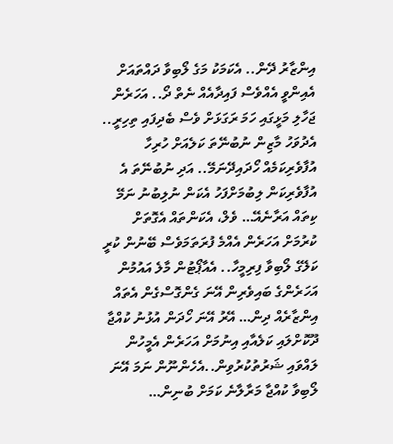އިންޒާރު ދޭން.. އެކަމަކު މަގެ ލޯބިވާ ދައްތައަށް އެއިންވީ އެއްވެސް ފައިދާއެއް ނެތް ދޯ.. އަހަރެން ޖަހާލި މަޅީގައި ހަމަ ރަގަޅަށް ވެސް ބެދިފައި ތިހިރީ.. އެދުވަހު މާޒިން ނުބުނޭތަ ކަލެއަށް ހުރިހާ އުފާވެރިކަމެއް ހޯދައިދޭނަމޭ.. އަދި ނުބުނޭތަ އެ އުފާވެރިކަން ލިބުމަށްފަހު އެކަން ނުލިބުނު ނަމޭ ކިތައް އަރާނެއޭ… ވެލް، އެކަންތައް އެގޮތަށް ކުރުމަށް އަހަރެން އެއްމެ ފުރަތަމަވެސް ބޭނުން ކުރީ ކަލޭގެ ލޯބިވާ ފިރިމީހާ.. އެއާޕޯޓުން މާލެ އައުމުން އަހަރެންގެ ބައިވެރިން އޭނަ ގެންގޮސްގެން އެތައް އިންޒާރެއް ދިން… އޭރު އޭނަ ހޯދަން އުޅުނު ކުއްޖާ ދޫކޮށްލައި ކަލެއާއި އިނުމަށް އަހަރެން އެމީހުން ލައްވައި ޝަރުތުކުރުވިން..އެހެންނޫން ނަމަ އޭނަ ލޯބިވާ ކުއްޖާ މަރާލާނެ ކަމަށް ބުނިން…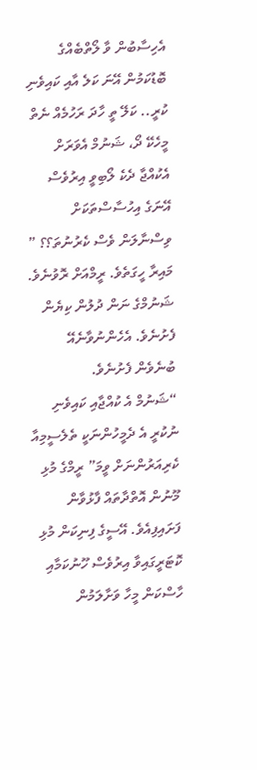އެހިސާބުން ވާ ލޯތްބެއްގެ ބޮޑުކަމުން އޭނަ ކަލެ އާއި ކައިވެނި ކުރީ.. ކަލޭ ތީ ހާދަ ރަހުމެއް ނެތް މީހެކޭ ދޯ، ޝަނުމް އެވަރަށް އެކުއްޖާ ދެކެ ލޯބިވީ އިރުވެސް އޭނަގެ އިހުސާސްތަކަށް ވިސްނާލަން ވެސް ކެރުނުތަ؟؟ ” މައިރާ ހީގަތެވެ. ރީމްއަށް ރޮވުނެވެ. ޝަނުމްގެ ނަން ދުލުން ކިޔެން ފެށުނެވެ. އެހެންނުވާނެއޭ ބުނެވެން ފެށުނެވެ.
“ޝަނުމް އެ ކުއްޖާއި ކައިވެނި ނުކުރީ އެ ދެމީހުންނަކީ ތެލެސީމިއާ ކެރިއަރުންނަށް ވީމަ” ރީމްގެ މުޅި މޫނުން އޮތްދާތައް ފާޅުވާން ފަށައިފިއެވެ. އޭސީގެ ފިނިކަން މުޅި ކޮޓަރީގައިވާ އިރުވެސް ހޫނުކަމާއި ހާސްކަން މީހާ ވަށާލަމުން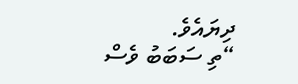ދިޔައެވެ.
“ތި ސަބަބު ވެސް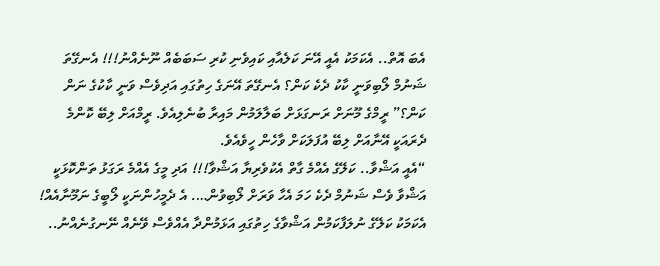އެބަ އޮތް.. އެކަމަކު އެއީ އޭނަ ކަލެއާއި ކައިވެނި ކުރި ސަބަބެއް ނޫނެއްނު!!! އެނގޭތަ ޝަނުމް ލޯބިވަނީ ކާކު ދެކެ ކަން؟ އެނގޭތަ އޭނަގެ ހިތުގައި އަދިވެސް ވަނީ ކާކުގެ ނަން ކަން؟” ރީމްގެ މޫނަށް ރަނގަޅަށް ބަލާލަމުން މައިރާ ބުނެލިއެވެ. ރީމްއަށް ލިބޭ ކޮންމެ ދެރައަކީ އޭނާއަށް ލިބޭ އުފަލަކަށް ވާހެން ހީވެއެވެ.
“އެއީ އަޝްވާ.. ކަލޭގެ އެއްމެ ގާތް އެކުވެރިޔާ އަޝްވާ!!! އަދި މީގެ އެއްމެ ރަގަޅު ތަންކޮޅަކީ އަޝްވާ ވެސް ޝަނުމް ދެކެ ހަމަ އެހާ ވަރަށް ލޯބިވުން…. އެ ދެމީހުންނަކީ ލޯބީގެ ނަމޫނާއެއް! އެކަމަކު ކަލޭގެ ނުލަފާކަމުން އަޝްވާގެ ހިތުގައި އަޅަމުންދާ އެއްވެސް ވޭނެއް ނޭނގުނެއްނު..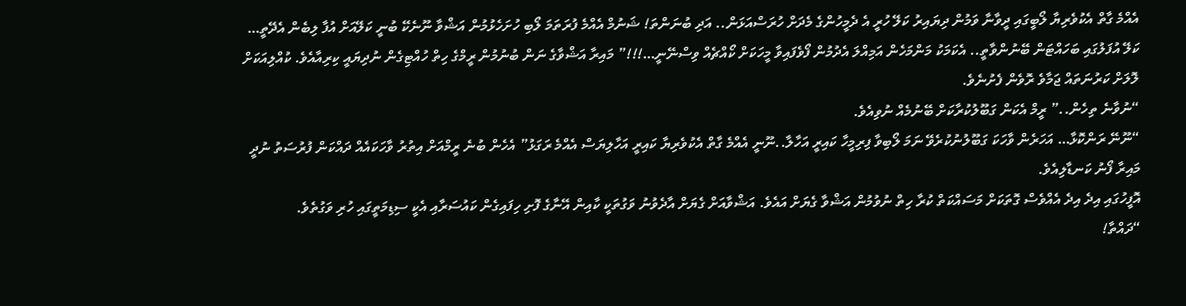އެއްމެ ގާތް އެކުވެރިޔާ ލޯބީގައި ދީވާނާ ވަމުން ދިޔައިރު ކަލޭ ހުރީ އެ ދެމީހުންގެ މެދަށް ހުރަސްއަޅަން.. އަދި ބުނަންތަ! ޝަނުމް އެއްމެ ފުރަތަމަ ލޯބި ހުށަހެޅުމުން އަޝްވާ ނޫނެކޭ ބުނީ ކަލޭއަށް އުފާ ލިބެން އެދޭތީ… ކަލޭ އުފަލުގައި ބަހައްޓަން ބޭނުންވާތީ.. އެކަމަކު މަންމަހެން އަމިއްލަ އެދުމުން ފޯވެފައިވާ މީހަކަށް ކޯއްޗެއް ވިސްނޭނީ…!!!” މައިރާ އަޝްވާގެ ނަން ބުނުމުން ރީމްގެ ހިތް ހުއްޓިގެން ނުދިޔައީ ކިރިއާއެވެ. ކުއްލިއަކަށް ލޮލަށް ކަރުނަތައް ޖަމާވެ ރޮވެން ފެށުނެވެ.
“ނުވާނެ ތިހެން..” ރީމް އެކަން ގަބޫލުކުރާކަށް ބޭނުމެއް ނުވިއެވެ.
“ނޫނޭ ރަންކޮޅާ… އަހަރެން ވާހަކަ ގަބޫލުނުކުރެވޭ ނަމަ ލޯބިވާ ފިރިމީހާ ކައިރީ އަހާލާ..ނޫނީ އެއްމެ ގާތް އެކުވެރިޔާ ކައިރީ އަހާލިޔަސް އެއްމެ ރަގަޅު” އެހެން ބުނެ ރީމްއަށް އިތުރު ވާހަކައެއް ދައްކަން ފުރުސަތު ނުދީ މައިރާ ފޯނު ކަނޑާލިއެވެ.
އޮފީހުގައި އިދެ އިދެ އެއްވެސް ގޮތަކަށް މަސައްކަތް ކުރާ ހިތް ނުވުމުން އަޝްވާ ގެޔަށް އައެވެ. އަޝްވާއަށް ގެޔަށް އާދެވުނު ވަގުތަކީ ކާއިން އޭނާގެ ފޮށި ހިފައިގެން ކައުސަރާއި އެކީ ސިޑިމަތީގައި ހުރި ވަގުތެވެ.
“ދައްތާ!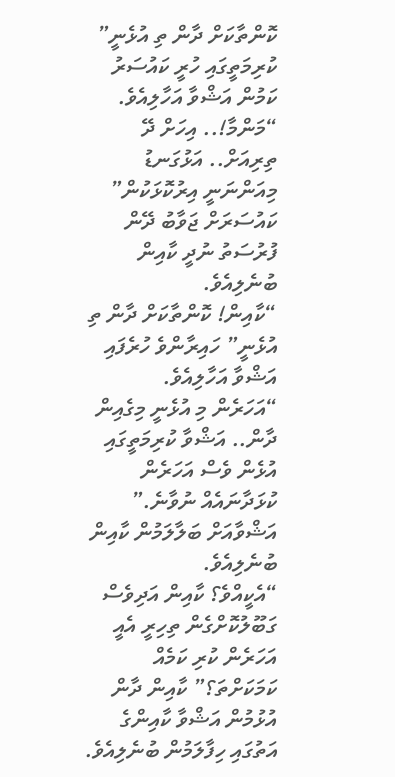ކޮންތާކަށް ދާން ތި އުޅެނީ” ކުރިމަތީގައި ހުރީ ކައުސަރު ކަމުން އަޝްވާ އަހާލިއެވެ.
“މަންމާ!.. އިހަށް ދޭ ތިރިއަށް.. އަޅުގަނޑު މިއަންނަނީ އިރުކޮޅަކުން” ކައުސަރަށް ޖަވާބު ދޭން ފުރުސަތު ނުދީ ކާއިން ބުނެލިއެވެ.
“ކާއިން! ކޮންތާކަށް ދާން ތި އުޅެނީ” ހައިރާންވެ ހުރެފައި އަޝްވާ އަހާލިއެވެ.
“އަހަރެން މި އުޅެނީ މިގެއިން ދާން.. އަޝްވާ ކުރިމަތީގައި އުޅެން ވެސް އަހަރެން ކުޅަދާނައެއް ނުވާނެ.” އަޝްވާއަށް ބަލާލަމުން ކާއިން ބުނެލިއެވެ.
“އެކީއްވެ؟ ކާއިން އަދިވެސް ގަބޫލުކޮށްގެން ތިހިރީ އެއީ އަހަރެން ކުރި ކަމެއް ކަމަކަށްތަ؟” ކާއިން ދާން އުޅުމުން އަޝްވާ ކާއިންގެ އަތުގައި ހިފާލަމުން ބުނެލިއެވެ.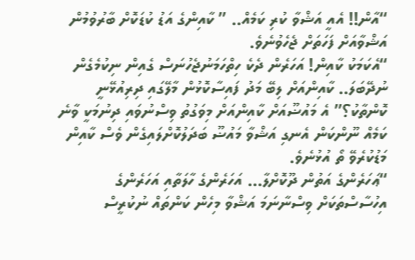“އާން!! އެއީ އަޝްވާ ކުރި ކަމެއް.. ” ކާއިންގެ އަޑު ކުޑަކޮށް ބާރުވުމުން އަޝްވާއަށް ފަހަތަށް ޖެހެވުނެވެ.
“އެކަމަކު ކާއިން! އަހަރެން ދެކެ ހިތްހަމަނުޖެހުނަސް ގެއިން ނިކުމެގެން ނުދޭބަލަ.. ކާއިންއަށް ލިބޭ މަދު ފައިސާކޮޅުން މާލޭގައި ދިރިއުޅޭނީ ކޮންތާކު؟” އެ މައުޟޫއަށް ކާއިންއަށް މިވަގުތު ވިސްނުވައި ދިނުމަކީ ވާނެ ކަމެއް ނޫންކަން އެނގި އަޝްވާ މައުޟޫ ބަދަލުކޮށްލައިގެން ވެސް ކާއިން މަޑުކުރެވޭ ތޯ އުޅުނެވެ.
“ޢަހަރެންގެ އަތުން ދޫކޮށްލާ… އަހަރެންގެ ހާލަތާއި އަހަރެންގެ އިހުސާސްތަކަށް ވިސްނާނަމަ އަޝްވާ މިހެން ކަންތައް ނުކުރީސް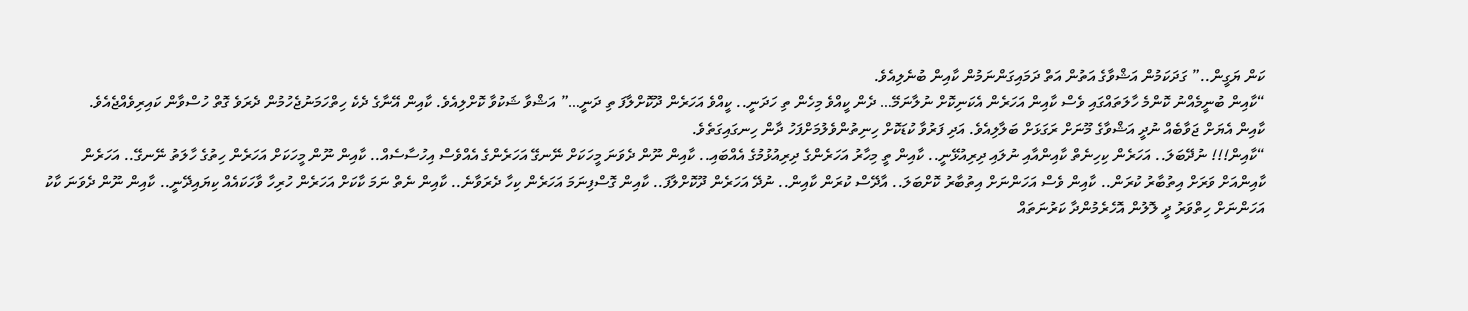ކަން ޔަގީން..” ގަދަކަމުން އަޝްވާގެ އަތުން އަތް ދަމައިގަންނަމުން ކާއިން ބުނެލިއެވެ.
“ކާއިން ބުނީމެއްނު ކޮންމެ ހާލަތައްގައި ވެސް ކާއިން އަހަރެން އެކަނިކޮށް ނުލާނަމޭ… ދެން ކީއްވެ މިހެން ތި ހަދަނީ.. ކީއްވެ އަހަރެން ދޫކޮށްލާފަ ތި ދަނީ…” އަޝްވާ ޝަކުވާ ކޮށްލިއެވެ. ކާއިން އޭނާގެ ދެކެ ހިތްހަމަނުޖެހުމުން ދެރަވެ ގޮތް ހުސްވާން ކައިރިވެއްޖެއެވެ.
ކާއިން އެޔަށް ޖަވާބެއް ނުދީ އަޝްވާގެ މޫނަށް ރަގަޅަށް ބަލާލިއެވެ. އަދި ފަރުވާ ކުޑަކޮށް ހިނިތުންވެލުމަށްފަހު ދާން ހިނގައިގަތެވެ.
“ކާއިން!!! ނުދޭބަލަ.. އަހަރެން ކިހިނެތް ކާއިންއާއި ނުލައި ދިރިއުޅޭނީ.. ކާއިން ތީ މިހާރު އަހަރެންގެ ދިރިއުޅުމުގެ އެއްބައި.. ކާއިން ނޫން ދެވަނަ މީހަކަށް ނޭނގޭ އަހަރެންގެ އެއްވެސް އިހުސާސެއް.. ކާއިން ނޫން މީހަކަށް އަހަރެން ހިތުގެ ހާލަތު ނޭނގޭ.. އަހަރެން ކާއިންއަށް ވަރަށް އިތުބާރު ކުރަން.. ކާއިން ވެސް އަހަންނަށް އިތުބާރު ކޮށްބަލަ.. އާދޭސް ކުރަން ކާއިން.. ނުދޭ އަހަރެން ދޫކޮށްލާފަ.. ކާއިން ގޮސްފިނަމަ އަހަރެން ކިހާ ދެރަވާނެ.. ކާއިން ނެތް ނަމަ ކާކަށް އަހަރެން ހުރިހާ ވާހަކައެއް ކިޔައިދޭނީ.. ކާއިން ނޫން ދެވަނަ ކާކު އަހަންނަށް ހިތްވަރު ދީ ލޮލުން އޮހެރެމުންދާ ކަރުނަތައް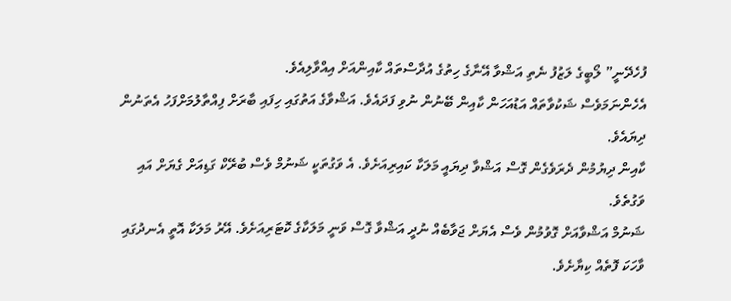ފުހެދޭނީ” ލޯބީގެ ލަޒުފު ނެތި އަޝްވާ އޭނާގެ ހިތުގެ އުދާސްތައް ކާއިންއަށް އިއްވާލިއެވެ.
އެހެންނަމަވެސް ޝަކުވާތައް އަޑުއަހަން ކާއިން ބޭނުން ނުވި ފަދައެވެ. އަޝްވާގެ އަތުގައި ހިފައި ބާރަށް ފިއްތާލުމަށްފަހު އެތަނުން ދިޔައެވެ.
ކާއިން ދިޔުމުން ދެރަވެގެން ގޮސް އަޝްވާ ދިޔައީ މަލަކާ ކައިރިއަށެވެ. އެ ވަގުތަކީ ޝަނުމް ވެސް ބުރޭކް ގަޑިއަށް ގެޔަށް އައި ވަގުތެވެ.
ޝަނުމް އަޝްވާއަށް ގޮވުމުން ވެސް އެޔަށް ޖަވާބެއް ނުދީ އަޝްވާ ގޮސް ވަނީ މަލަކާގެ ކޮޓަރިއަށެވެ. އޭރު މަލަކާ އޮތީ އެނދުގައި ވާހަކަ ފޮތެއް ކިޔާށެވެ.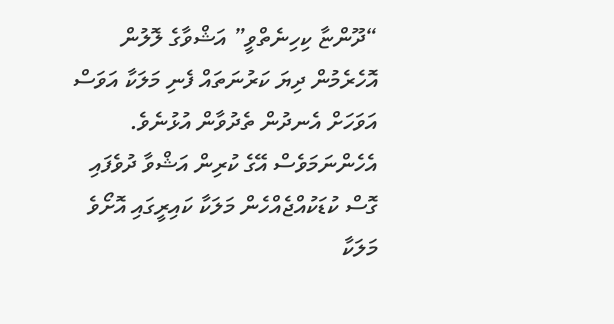“ދޫންޏާ ކިހިނެތްވީ” އަޝްވާގެ ލޮލުން އޮހެރެމުން ދިޔަ ކަރުނަތައް ފެނި މަލަކާ އަވަސް އަވަހަށް އެނދުން ތެދުވާން އުޅުނެވެ. އެހެންނަމަވެސް އޭގެ ކުރިން އަޝްވާ ދުވެފައި ގޮސް ކުޑަކުއްޖެއްހެން މަލަކާ ކައިރީގައި އޮށޯވެ މަލަކާ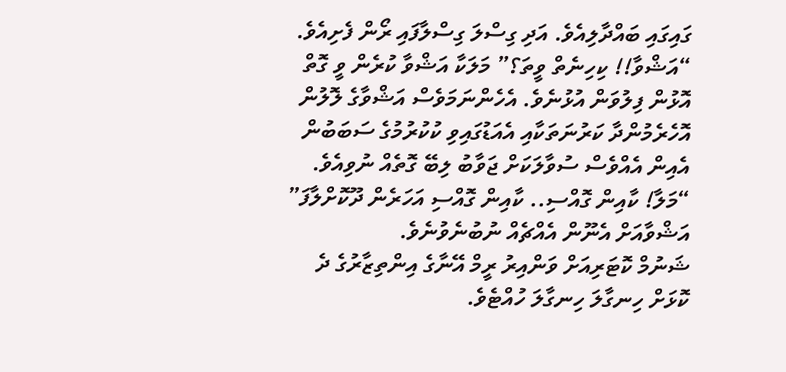ގައިގައި ބައްދާލިއެވެ. އަދި ގިސްލަ ގިސްލާފައި ރޯން ފެށިއެވެ.
“އަޝްވާ!! ކިހިނެތް ވީތަ؟” މަލަކާ އަޝްވާ ކުރެން ވީ ގޮތް އޮޅުން ފިލުވަން އުޅުނެވެ. އެހެންނަމަވެސް އަޝްވާގެ ލޮލުން އޮހެރެމުންދާ ކަރުނަތަކާއި އެއަޑުގައިވި ކުކުރުމުގެ ސަބަބުން އެއިން އެއްވެސް ސުވާލަކަށް ޖަވާބު ލިބޭ ގޮތެއް ނުވިއެވެ.
“މަލާ! ކާއިން ގޮއްސި.. ކާއިން ގޮއްސި އަހަރެން ދޫކޮށްލާފަ” އަޝްވާއަށް އެނޫން އެއްޗެއް ނުބުނެވުނެވެ.
ޝަނުމް ކޮޓަރިއަށް ވަންއިރު ރީމް އޭނާގެ އިންތިޒާރުގެ ދެ ކޮޅަށް ހިނގާލަ ހިނގާލަ ހުއްޓެވެ.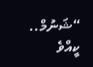“ޝަނުމް.. ކީއްވެ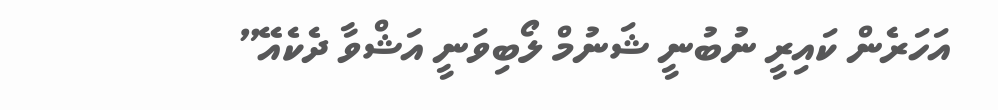އަހަރެން ކައިރީ ނުބުނީ ޝަނުމް ލޯބިވަނީ އަޝްވާ ދެކެއޭ”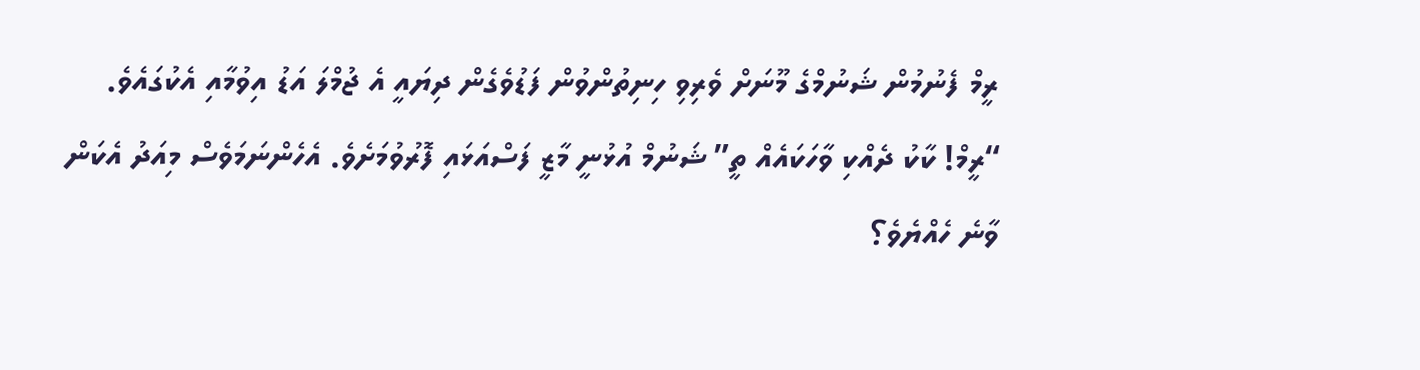ރީމް ފެނުމުން ޝަނުމްގެ މޫނަށް ވެރިވި ހިނިތުންވުން ފަޑުވެގެން ދިޔައީ އެ ޖުމްލަ އަޑު އިވުމާއި އެކުގައެވެ.
“ރީމް! ކާކު ދެއްކި ވާހަކައެއް ތީ” ޝަނުމް އުޅުނީ މާޒީ ފަސްއަޅައި ފޮރުވުމަށެވެ. އެހެންނަމަވެސް މިއަދު އެކަން ވާނެ ހެއްޔެވެ؟